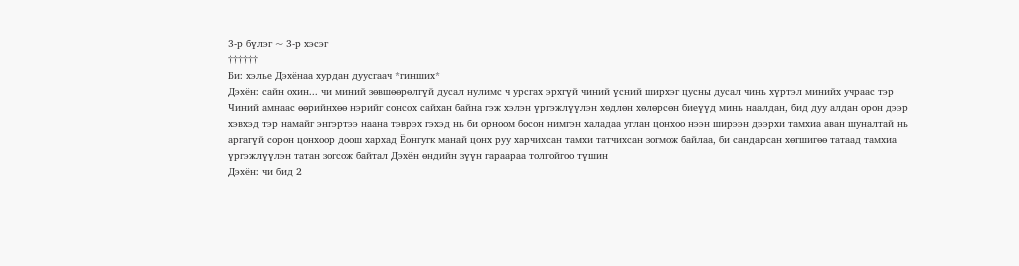3-р бүлэг ~ 3-р хэсэг
††††††
Би: хэлье Дэхёнаа хурдан дуусгаач *гинших*
Дэхён: сайн охин... чи миний зөвшөөрөлгүй дусал нулимс ч урсгах эрхгүй чиний үсний ширхэг цусны дусал чинь хүртэл минийх учраас тэр
Чиний амнаас өөрийнхөө нэрийг сонсох сайхан байна гэж хэлэн үргэжлүүлэн хөдлөн хөлөрсөн биеүүд минь наалдан, бид дуу алдан орон дээр хэвхэд тэр намайг энгэртээ наана тэврэх гэхэд нь би орноом босон нимгэн халадаа углан цонхоо нээн ширээн дээрхи тамхиа аван шуналтай нь аргагүй сорон цонхоор доош хархад Ёонгугк манай цонх руу харчихсан тамхи татчихсан зогмож байлаа, би сандарсан хөгшигөө татаад тамхиа үргэжлүүлэн татан зогсож байтал Дэхён өндийн зүүн гараараа толгойгоо түшин
Дэхён: чи бид 2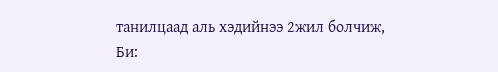танилцаад аль хэдийнээ 2жил болчиж,
Би: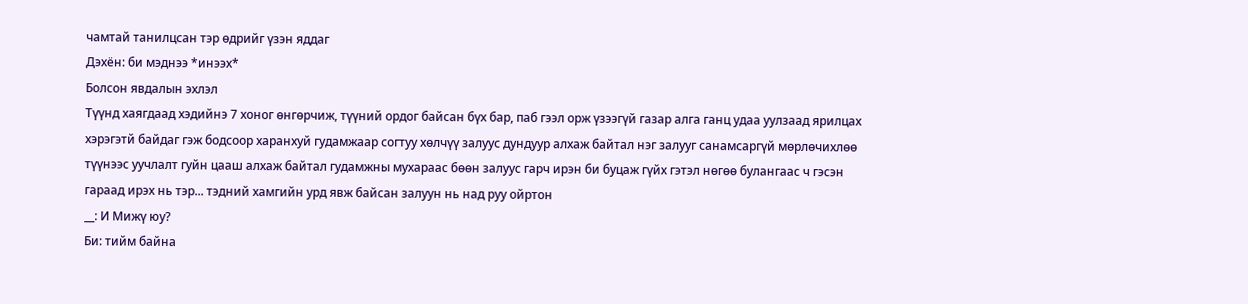чамтай танилцсан тэр өдрийг үзэн яддаг
Дэхён: би мэднээ *инээх*
Болсон явдалын эхлэл
Түүнд хаягдаад хэдийнэ 7 хоног өнгөрчиж, түүний ордог байсан бүх бар, паб гээл орж үзээгүй газар алга ганц удаа уулзаад ярилцах хэрэгэтй байдаг гэж бодсоор харанхуй гудамжаар согтуу хөлчүү залуус дундуур алхаж байтал нэг залууг санамсаргүй мөрлөчихлөө түүнээс уучлалт гуйн цааш алхаж байтал гудамжны мухараас бөөн залуус гарч ирэн би буцаж гүйх гэтэл нөгөө булангаас ч гэсэн гараад ирэх нь тэр... тэдний хамгийн урд явж байсан залуун нь над руу ойртон
__: И Мижү юу?
Би: тийм байна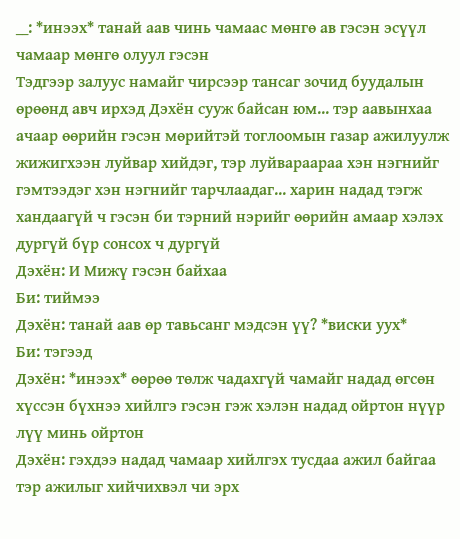__: *инээх* танай аав чинь чамаас мөнгө ав гэсэн эсүүл чамаар мөнгө олуул гэсэн
Тэдгээр залуус намайг чирсээр тансаг зочид буудалын өрөөнд авч ирхэд Дэхён сууж байсан юм... тэр аавынхаа ачаар өөрийн гэсэн мөрийтэй тоглоомын газар ажилуулж жижигхээн луйвар хийдэг, тэр луйвараараа хэн нэгнийг гэмтээдэг хэн нэгнийг тарчлаадаг... харин надад тэгж хандаагүй ч гэсэн би тэрний нэрийг өөрийн амаар хэлэх дургүй бүр сонсох ч дургүй
Дэхён: И Мижү гэсэн байхаа
Би: тиймээ
Дэхён: танай аав өр тавьсанг мэдсэн үү? *виски уух*
Би: тэгээд
Дэхён: *инээх* өөрөө төлж чадахгүй чамайг надад өгсөн хүссэн бүхнээ хийлгэ гэсэн гэж хэлэн надад ойртон нүүр лүү минь ойртон
Дэхён: гэхдээ надад чамаар хийлгэх тусдаа ажил байгаа тэр ажилыг хийчихвэл чи эрх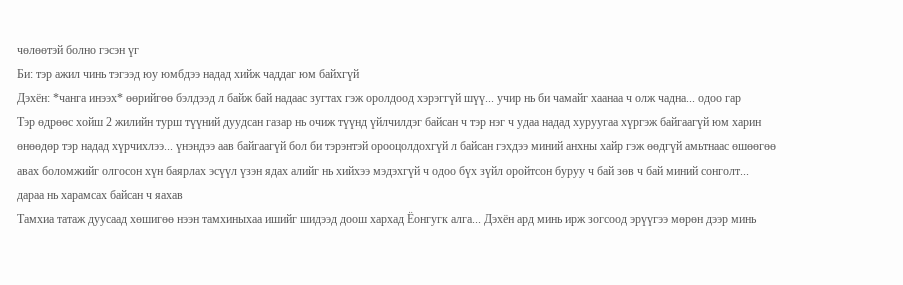чөлөөтэй болно гэсэн үг
Би: тэр ажил чинь тэгээд юу юмбдээ надад хийж чаддаг юм байхгүй
Дэхён: *чанга инээх* өөрийгөө бэлдээд л байж бай надаас зугтах гэж оролдоод хэрэггүй шүү... учир нь би чамайг хаанаа ч олж чадна... одоо гар
Тэр өдрөөс хойш 2 жилийн турш түүний дуудсан газар нь очиж түүнд үйлчилдэг байсан ч тэр нэг ч удаа надад хуруугаа хүргэж байгаагүй юм харин өнөөдөр тэр надад хүрчихлээ... үнэндээ аав байгаагүй бол би тэрэнтэй орооцолдохгүй л байсан гэхдээ миний анхны хайр гэж өөдгүй амьтнаас өшөөгөө авах боломжийг олгосон хүн баярлах эсүүл үзэн ядах алийг нь хийхээ мэдэхгүй ч одоо бүх зүйл оройтсон буруу ч бай зөв ч бай миний сонголт... дараа нь харамсах байсан ч яахав
Тамхиа татаж дуусаад хөшигөө нээн тамхиныхаа ишийг шидээд доош хархад Ёонгугк алга... Дэхён ард минь ирж зогсоод эрүүгээ мөрөн дээр минь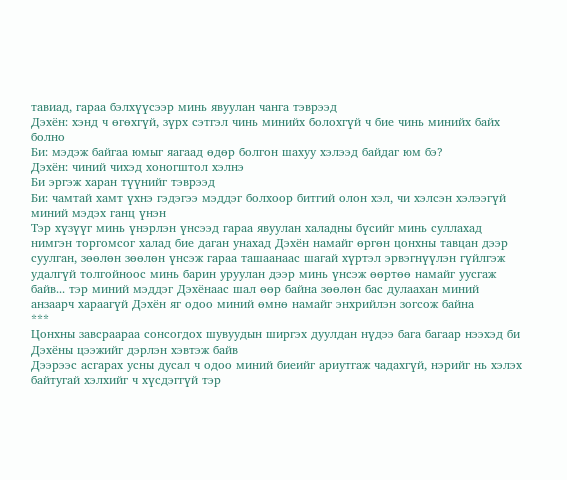тавиад, гараа бэлхүүсээр минь явуулан чанга тэврээд
Дэхён: хэнд ч өгөхгүй, зүрх сэтгэл чинь минийх болохгүй ч бие чинь минийх байх болно
Би: мэдэж байгаа юмыг яагаад өдөр болгон шахуу хэлээд байдаг юм бэ?
Дэхён: чиний чихэд хоногштол хэлнэ
Би эргэж харан түүнийг тэврээд
Би: чамтай хамт үхнэ гэдэгээ мэддэг болхоор битгий олон хэл, чи хэлсэн хэлээгүй миний мэдэх ганц үнэн
Тэр хүзүүг минь үнэрлэн үнсээд гараа явуулан халадны бүсийг минь суллахад нимгэн торгомсог халад бие даган унахад Дэхён намайг өргөн цонхны тавцан дээр суулган, зөөлөн зөөлөн үнсэж гараа ташаанаас шагай хүртэл эрвэгнүүлэн гүйлгэж удалгүй толгойноос минь барин уруулан дээр минь үнсэж өөртөө намайг уусгаж байв... тэр миний мэддэг Дэхёнаас шал өөр байна зөөлөн бас дулаахан миний анзаарч хараагүй Дэхён яг одоо миний өмнө намайг энхрийлэн зогсож байна
***
Цонхны завсраараа сонсогдох шувуудын ширгэх дуулдан нүдээ бага багаар нээхэд би Дэхёны цээжийг дэрлэн хэвтэж байв
Дээрээс асгарах усны дусал ч одоо миний биеийг ариутгаж чадахгүй, нэрийг нь хэлэх байтугай хэлхийг ч хүсдэггүй тэр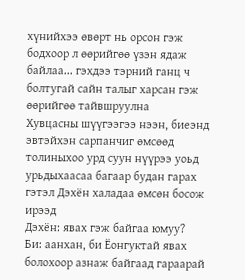хүнийхээ өвөрт нь орсон гэж бодхоор л өөрийгөө үзэн ядаж байлаа... гэхдээ тэрний ганц ч болтугай сайн талыг харсан гэж өөрийгөө тайвшруулна
Хувцасны шүүгээгээ нээн, биеэнд эвтэйхэн сарпанчиг өмсөөд толиныхоо урд суун нүүрээ уоьд урьдыхаасаа багаар будан гарах гэтэл Дэхён халадаа өмсөн босож ирээд
Дэхён: явах гэж байгаа юмуу?
Би: аанхан, би Ёонгуктай явах болохоор азнаж байгаад гараарай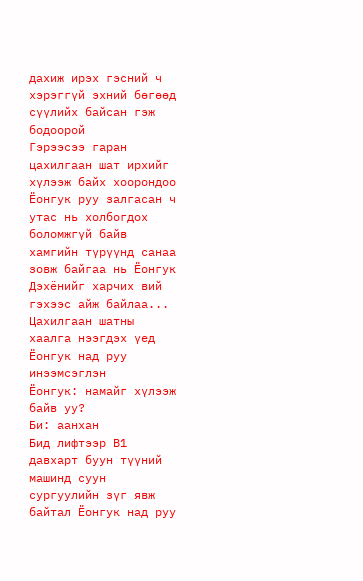дахиж ирэх гэсний ч хэрэггүй эхний бөгөөд сүүлийх байсан гэж бодоорой
Гэрээсээ гаран цахилгаан шат ирхийг хүлээж байх хоорондоо Ёонгук руу залгасан ч утас нь холбогдох боломжгүй байв хамгийн түрүүнд санаа зовж байгаа нь Ёонгук Дэхёнийг харчих вий гэхээс айж байлаа...
Цахилгаан шатны хаалга нээгдэх үед Ёонгук над руу инээмсэглэн
Ёонгук: намайг хүлээж байв уу?
Би: аанхан
Бид лифтээр В1 давхарт буун түүний машинд суун сургуулийн зүг явж байтал Ёонгук над руу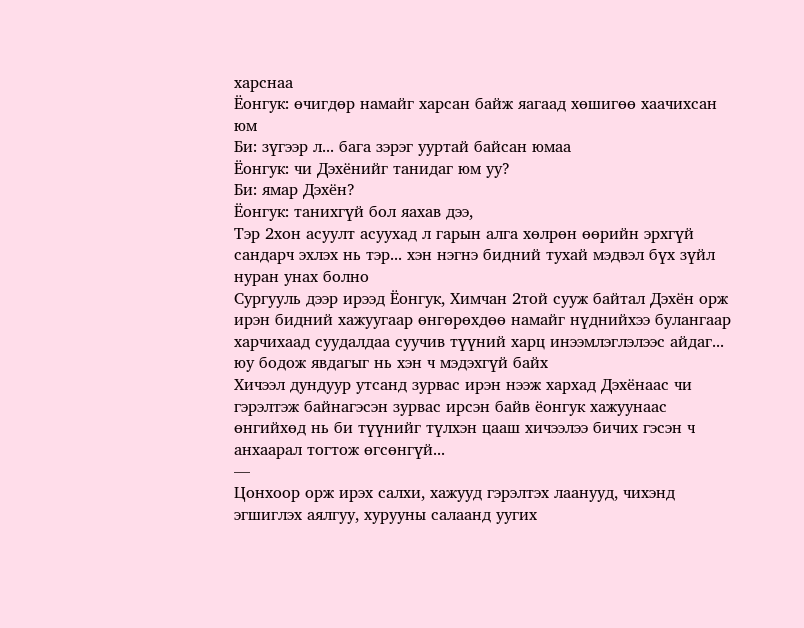харснаа
Ёонгук: өчигдөр намайг харсан байж яагаад хөшигөө хаачихсан юм
Би: зүгээр л... бага зэрэг ууртай байсан юмаа
Ёонгук: чи Дэхёнийг танидаг юм уу?
Би: ямар Дэхён?
Ёонгук: танихгүй бол яахав дээ,
Тэр 2хон асуулт асуухад л гарын алга хөлрөн өөрийн эрхгүй сандарч эхлэх нь тэр... хэн нэгнэ бидний тухай мэдвэл бүх зүйл нуран унах болно
Сургууль дээр ирээд Ёонгук, Химчан 2той сууж байтал Дэхён орж ирэн бидний хажуугаар өнгөрөхдөө намайг нүднийхээ булангаар харчихаад суудалдаа суучив түүний харц инээмлэглэлээс айдаг... юу бодож явдагыг нь хэн ч мэдэхгүй байх
Хичээл дундуур утсанд зурвас ирэн нээж хархад Дэхёнаас чи гэрэлтэж байнагэсэн зурвас ирсэн байв ёонгук хажуунаас өнгийхөд нь би түүнийг түлхэн цааш хичээлээ бичих гэсэн ч анхаарал тогтож өгсөнгүй...
—
Цонхоор орж ирэх салхи, хажууд гэрэлтэх лаанууд, чихэнд эгшиглэх аялгуу, хурууны салаанд уугих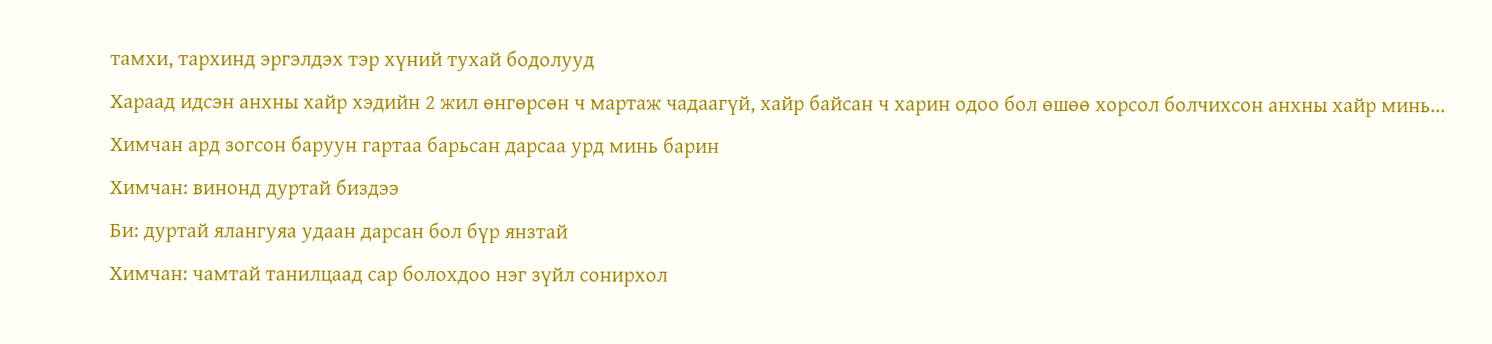тамхи, тархинд эргэлдэх тэр хүний тухай бодолууд
Хараад идсэн анхны хайр хэдийн 2 жил өнгөрсөн ч мартаж чадаагүй, хайр байсан ч харин одоо бол өшөө хорсол болчихсон анхны хайр минь...
Химчан ард зогсон баруун гартаа барьсан дарсаа урд минь барин
Химчан: винонд дуртай биздээ
Би: дуртай ялангуяа удаан дарсан бол бүр янзтай
Химчан: чамтай танилцаад сар болохдоо нэг зүйл сонирхол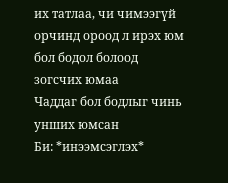их татлаа, чи чимээгүй орчинд ороод л ирэх юм бол бодол болоод зогсчих юмаа
Чаддаг бол бодлыг чинь унших юмсан
Би: *инээмсэглэх*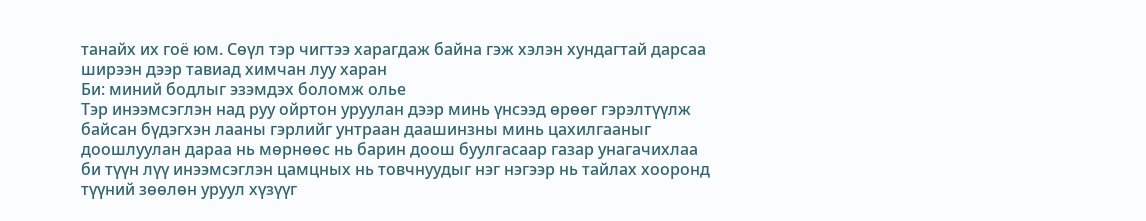танайх их гоё юм. Сөүл тэр чигтээ харагдаж байна гэж хэлэн хундагтай дарсаа ширээн дээр тавиад химчан луу харан
Би: миний бодлыг эзэмдэх боломж олье
Тэр инээмсэглэн над руу ойртон уруулан дээр минь үнсээд өрөөг гэрэлтүүлж байсан бүдэгхэн лааны гэрлийг унтраан даашинзны минь цахилгааныг доошлуулан дараа нь мөрнөөс нь барин доош буулгасаар газар унагачихлаа би түүн лүү инээмсэглэн цамцных нь товчнуудыг нэг нэгээр нь тайлах хооронд түүний зөөлөн уруул хүзүүг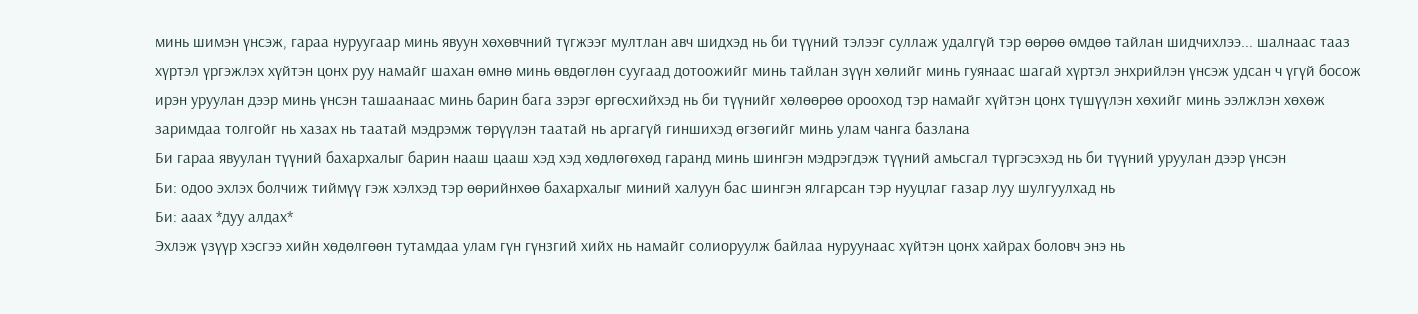минь шимэн үнсэж, гараа нуруугаар минь явуун хөхөвчний түгжээг мултлан авч шидхэд нь би түүний тэлээг суллаж удалгүй тэр өөрөө өмдөө тайлан шидчихлээ... шалнаас тааз хүртэл үргэжлэх хүйтэн цонх руу намайг шахан өмнө минь өвдөглөн суугаад дотоожийг минь тайлан зүүн хөлийг минь гуянаас шагай хүртэл энхрийлэн үнсэж удсан ч үгүй босож ирэн уруулан дээр минь үнсэн ташаанаас минь барин бага зэрэг өргөсхийхэд нь би түүнийг хөлөөрөө орооход тэр намайг хүйтэн цонх түшүүлэн хөхийг минь ээлжлэн хөхөж заримдаа толгойг нь хазах нь таатай мэдрэмж төрүүлэн таатай нь аргагүй гиншихэд өгзөгийг минь улам чанга базлана
Би гараа явуулан түүний бахархалыг барин нааш цааш хэд хэд хөдлөгөхөд гаранд минь шингэн мэдрэгдэж түүний амьсгал түргэсэхэд нь би түүний уруулан дээр үнсэн
Би: одоо эхлэх болчиж тиймүү гэж хэлхэд тэр өөрийнхөө бахархалыг миний халуун бас шингэн ялгарсан тэр нууцлаг газар луу шулгуулхад нь
Би: ааах *дуу алдах*
Эхлэж үзүүр хэсгээ хийн хөдөлгөөн тутамдаа улам гүн гүнзгий хийх нь намайг солиоруулж байлаа нуруунаас хүйтэн цонх хайрах боловч энэ нь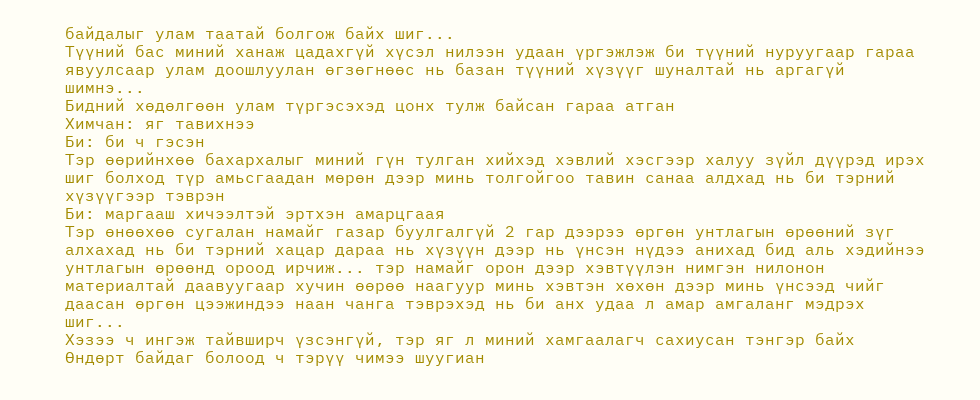байдалыг улам таатай болгож байх шиг...
Түүний бас миний ханаж цадахгүй хүсэл нилээн удаан үргэжлэж би түүний нуруугаар гараа явуулсаар улам доошлуулан өгзөгнөөс нь базан түүний хүзүүг шуналтай нь аргагүй шимнэ...
Бидний хөдөлгөөн улам түргэсэхэд цонх тулж байсан гараа атган
Химчан: яг тавихнээ
Би: би ч гэсэн
Тэр өөрийнхөө бахархалыг миний гүн тулган хийхэд хэвлий хэсгээр халуу зүйл дүүрэд ирэх шиг болход түр амьсгаадан мөрөн дээр минь толгойгоо тавин санаа алдхад нь би тэрний хүзүүгээр тэврэн
Би: маргааш хичээлтэй эртхэн амарцгаая
Тэр өнөөхөө сугалан намайг газар буулгалгүй 2 гар дээрээ өргөн унтлагын өрөөний зүг алхахад нь би тэрний хацар дараа нь хүзүүн дээр нь үнсэн нүдээ анихад бид аль хэдийнээ унтлагын өрөөнд ороод ирчиж... тэр намайг орон дээр хэвтүүлэн нимгэн нилонон материалтай даавуугаар хучин өөрөө наагуур минь хэвтэн хөхөн дээр минь үнсээд чийг даасан өргөн цээжиндээ наан чанга тэврэхэд нь би анх удаа л амар амгаланг мэдрэх шиг...
Хэзээ ч ингэж тайвширч үзсэнгүй, тэр яг л миний хамгаалагч сахиусан тэнгэр байх
Өндөрт байдаг болоод ч тэрүү чимээ шуугиан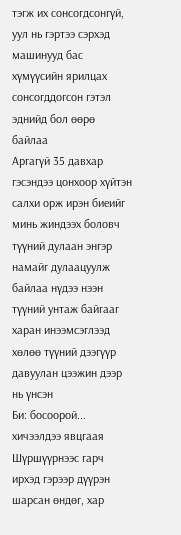тэгж их сонсогдсонгүй, уул нь гэртээ сэрхэд машинууд бас хүмүүсийн ярилцах сонсогддогсон гэтэл эднийд бол өөрө байлаа
Аргагүй 35 давхар гэсэндээ цонхоор хүйтэн салхи орж ирэн биеийг минь жиндээх боловч түүний дулаан энгэр намайг дулаацуулж байлаа нүдээ нээн түүний унтаж байгааг харан инээмсэглээд хөлөө түүний дээгүүр давуулан цээжин дээр нь үнсэн
Би: босоорой... хичээлдээ явцгаая
Шүршүүрнээс гарч ирхэд гэрээр дүүрэн шарсан өндөг, хар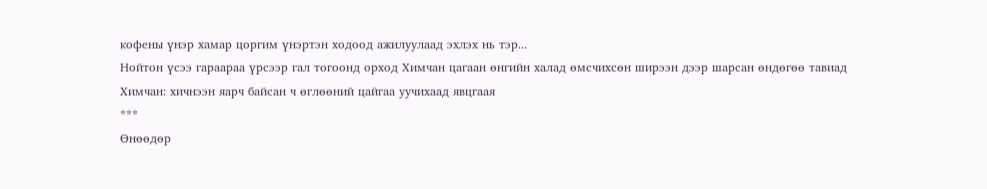кофены үнэр хамар цоргим үнэртэн ходоод ажилуулаад эхлэх нь тэр...
Нойтон үсээ гараараа үрсээр гал тогоонд орход Химчан цагаан өнгийн халад өмсчихсөн ширээн дээр шарсан өндөгөө тавиад
Химчан: хичнээн яарч байсан ч өглөөний цайгаа уучихаад явцгаая
***
Өнөөдөр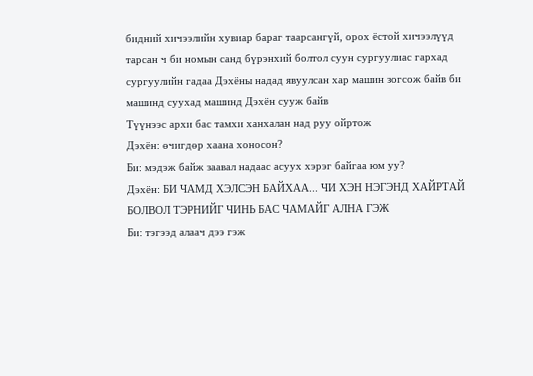бидний хичээлийн хувиар бараг таарсангүй, орох ёстой хичээлүүд тарсан ч би номын санд бүрэнхий болтол суун сургуулиас гархад сургуулийн гадаа Дэхёны надад явуулсан хар машин зогсож байв би машинд суухад машинд Дэхён сууж байв
Түүнээс архи бас тамхи ханхалан над руу ойртож
Дэхён: өчигдөр хаана хоносон?
Би: мэдэж байж заавал надаас асуух хэрэг байгаа юм уу?
Дэхён: БИ ЧАМД ХЭЛСЭН БАЙХАА... ЧИ ХЭН НЭГЭНД ХАЙРТАЙ БОЛВОЛ ТЭРНИЙГ ЧИНЬ БАС ЧАМАЙГ АЛНА ГЭЖ
Би: тэгээд алаач дээ гэж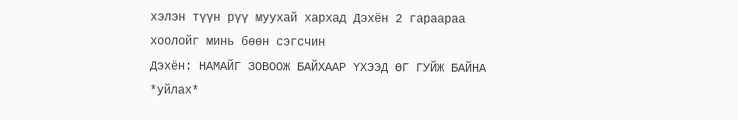хэлэн түүн рүү муухай хархад Дэхён 2 гараараа хоолойг минь бөөн сэгсчин
Дэхён: НАМАЙГ ЗОВООЖ БАЙХААР ҮХЭЭД ӨГ ГУЙЖ БАЙНА *уйлах*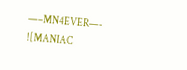—–MN4EVER—-
![MANIAC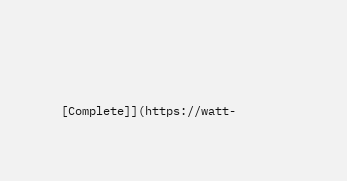[Complete]](https://watt-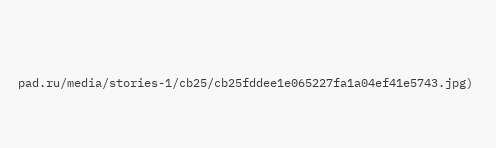pad.ru/media/stories-1/cb25/cb25fddee1e065227fa1a04ef41e5743.jpg)